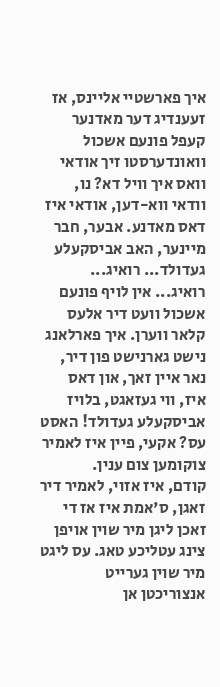איך פארשטיי אליינס, אז זעענדיג דער מאדנער קעפל פונעם אשכול וואונדערסטו זיך אודאי וואס איך וויל דא? נו, וודאי ווא-דען, אודאי איז דאס מאדנע. אבער, חבר מיינער, האב אביסקעלע געדולד... רואיג... רואיג... אין לויף פונעם אשכול וועט דיר אלעס קלאר ווערן. איך פארלאנג נישט גארנישט פון דיר, נאר איין זאך, און דאס איז, ווי געזאגט, בלויז אביסקעלע געדולד! האסט עס? אקעי, פיין איז לאמיר צוקומען צום ענין.
קודם, איז אזוי, לאמיר דיר זאגן, ס'אמת איז אז די זאכן ליגן מיר שוין אויפן צינג עטליכע טאג. עס ליגט מיר שוין גערייט אנצוריכטן אן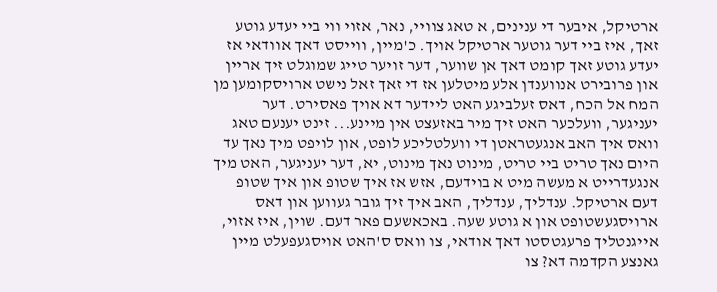ארטיקל, איבער די ענינים, א טאג צוויי, נאר, אזוי ווי ביי יעדע גוטע זאך, איז ביי דער גוטער ארטיקל אויך. כ'מיין, ווייסט דאך אוודאי אז יעדע גוטע זאך קומט דאך אן שווער, דער זויער טייג שמוגלט זיך אריין און פרובירט אנווענדן אלע מיטלען אז די זאך זאל נישט ארויסקומען מן המח אל הכח, דאס זעלביגע האט ליידער דא אויך פאסירט. דער יעניגער, וועלכער האט זיך מיר באזעצט אין מיינע... זינט יענעם טאג וואס איך האב אנגעטראטן די וועלטליכע לופט, און לויפט מיך נאך עד היום נאך טריט ביי טריט, מינוט נאך מינוט, יא, דער יעניגער, האט מיך אנגעדרייט א מעשה מיט א בוידעם, אזש אז איך שטופ און איך שטופ דעם ארטיקל. ענדליך, ענדליך, האב איך זיך גובר געווען און דאס ארויסגעשטופט און א גוטע שעה. באכאשעם פאר דעם. שוין, איז אזוי, אייגנטליך פרעגטסטו דאך אודאי, צו וואס ס'האט אויסגעפעלט מיין גאנצע הקדמה דא? צו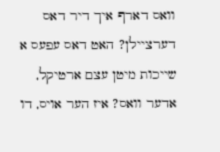וואס דארף איך דיר דאס דערציילן? האט דאס עפעס א שייכות מיטן עצם ארטיקל, אדער וואס? איז הער אויס, דו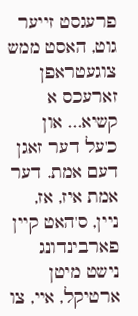פרעגסט זייער גוט, האסט ממש צוגעטראפן זארעכס א קשיא... און כ'על דער זאגן דעם אמת. דער אמת איז, אז, ניין, ס'האט קיין פארבינדונג נישט מיטן ארטיקל, איי, צו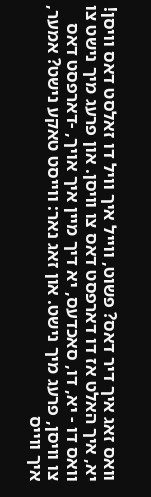וואס זאג איך דיר דאס? פשוט, ווייל איך וויל דו זאלסט דאס וויסן! יא, איך האלט אז דו דארפסט דאס צו וויסן. און פרעג מיך נישט צו וואס דו - יא, דו, סאכדעס, יא דיך מיין איך אויך, -דארפסט דאס צו וויסן, פרעג מיך נישט. און זאג נאר: ווייסט טאקע נישט? אמער, איך ווייס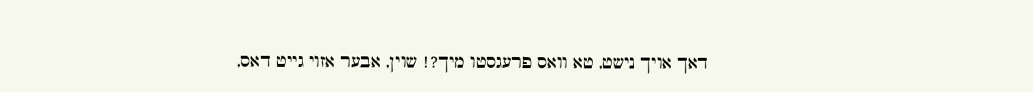דאך אויך נישט, טא וואס פרעגסטו מיך?! שוין, אבער אזוי גייט דאס,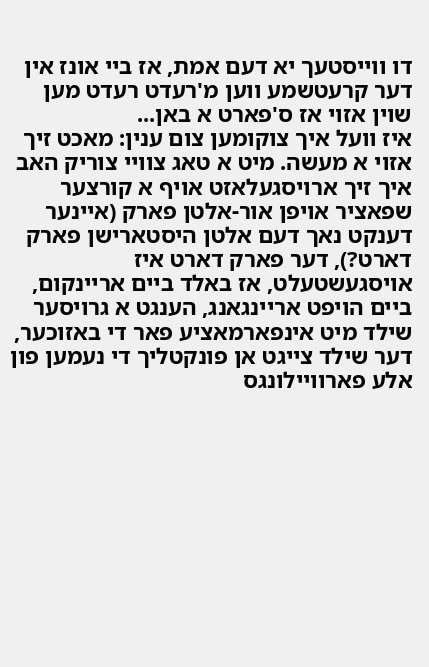דו ווייסטעך יא דעם אמת, אז ביי אונז אין דער קרעטשמע ווען מ'רעדט רעדט מען שוין אזוי אז ס'פארט א באן...
איז וועל איך צוקומען צום ענין: מאכט זיך אזוי א מעשה. מיט א טאג צוויי צוריק האב איך זיך ארויסגעלאזט אויף א קורצער שפאציר אויפן אור-אלטן פארק (איינער דענקט נאך דעם אלטן היסטארישן פארק דארט?), דער פארק דארט איז אויסגעשטעלט, אז באלד ביים אריינקום, ביים הויפט אריינגאנג, הענגט א גרויסער שילד מיט אינפארמאציע פאר די באזוכער, דער שילד צייגט אן פונקטליך די נעמען פון אלע פארוויילונגס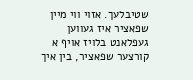שטיבלעך. אזוי ווי מיין שפאציר איז געווען געפלאנט בלויז אויף א קורצער שפאציר, בין איך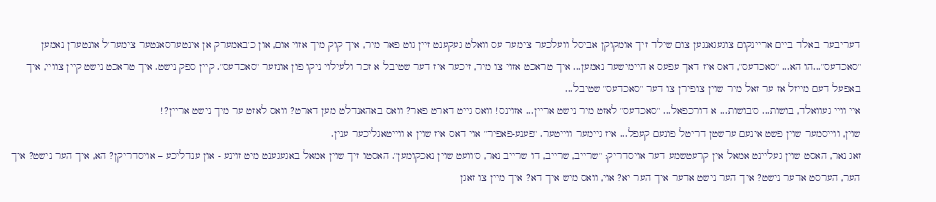דעריבער באלד ביים אריינקום צוגעגאנגען צום שילד זיך אומקוקן אביסל וועלכער צימער עס וואלט געקענט זיין גוט פאר מיר, איך קוק מיך אזוי אום, און כ'באמערק אן אינטערסאנטער צימער'ל אונטערן נאמען
"סאכדעס"...הו הא... "סאכדעס", דאס איז דאך עפעס א היימישער נאמען... איך טראכט אזוי צו מיר, זיכער איז דער שטיבל א זכר ולעילוי ניקו פון אונזער "סאכדעס". קיין ספק נישט. איך טראכט נישט קיין צוויי, איך באפעל דעם מייזל אז ער זאל מיר שוין צופירן צו דער "סאכדעס" שטיבל...
איי וויי געוואלד, בושות... ס'בושות... א דורכפאל... "סאכדעס" לאזט מיר נישט אריין... אזוינס! וואס גייט דארט פאר? וואס באהאנדלט מען דארט? וואס לאזט ער מיך נישט אריין?!
שוין, ווייסמער שוין פשט אינעם ערשטן דריטל פונעם קעפל... איז גיימער ווייטער. "פענע-פאפיר" אוי דאס איז שוין א ווייטאגליכער ענין.
זאג נאר, האסט שוין געליינט אמאל אין קרעטשמע דער אויסדריק: "שרייב, שרייב, דו שרייב נאר, ס'וועט שוין נאכקומען". האסטו זיך שוין אמאל באגעגענט מיט זוינע - און ענדליכע – אויסדריקן? הא, איך הער נישט? איך הער, הערסט אדער נישט? איך הער נישט אדער איך הער יא? אוי, וואס מיש איך דא? איך מיין צו זאגן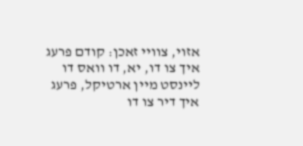אזוי, צוויי זאכן: קודם פרעג איך צו דו, יא, דו וואס דו ליינסט מיין ארטיקל, פרעג איך דיר צו דו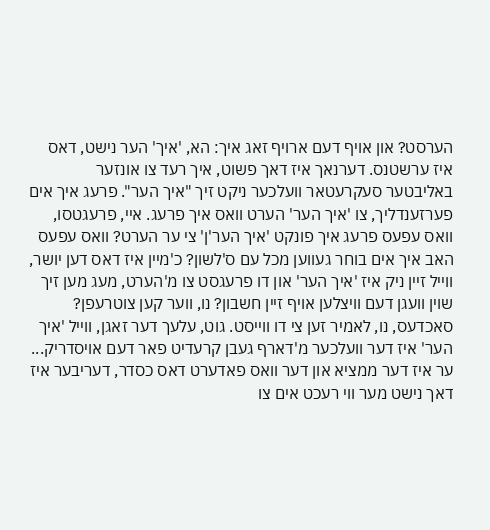הערסט? און אויף דעם ארויף זאג איך: הא, 'איך' הער נישט, דאס איז ערשטנס. דערנאך איז דאך פשוט, איך רעד צו אונזער באליבטער סעקרעטאר וועלכער ניקט זיך "איך הער". פרעג איך אים פערזענדליך, צו 'איך הער' הערט וואס איך פרעג. איי, פרעגטסו, וואס עפעס פרעג איך פונקט 'איך הער'ן' צי ער הערט? וואס עפעס האב איך אים בוחר געווען מכל עם ס'לשון? כ'מיין איז דאס דען יושר, ווייל זיין ניק איז 'איך הער' און דו פרעגסט צו מ'הערט, מעג מען זיך שוין וועגן דעם וויצלען אויף זיין חשבון? נו, ווער קען צוטרעפן? סאכדעס, נו, לאמיר זען צי דו ווייסט. גוט, עלעך דער זאגן, ווייל 'איך הער' איז דער וועלכער מ'דארף געבן קרעדיט פאר דעם אויסדריק... ער איז דער ממציא און דער וואס פאדערט דאס כסדר, דעריבער איז דאך נישט מער ווי רעכט אים צו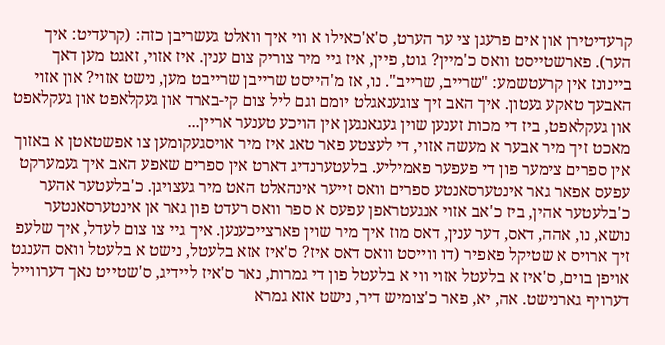קרעדיטירן און אים פרעגן צי ער הערט, ס'א'כאילו א ווי איך וואלט געשריבן כזה: (קרעדיט: איך הער). פארשטייסט וואס כ'מיין? גוט, פיין, איז גיי מיר צוריק צום ענין. איז אזוי, זאגט מען דאך ביינונז אין קרעטשמע: "שרייב, שרייב". נו, אז מ'הייסט שרייבן שרייבט מען, נישט אזוי? און אזוי האבעך טאקע געטון. איך האב זיך צוגענאגלט יומם וגם ליל צום קי-בארד און געקלאפט און געקלאפט און געקלאפט, ביז די מכות זענען שוין געגאנגען אין הויכע טענער אריין...
מאכט זיך מיר אבער א מעשה אזוי, די לעצטע פאר טאג איז מיר אויסגעקומען צו אפשטאטן א באזוך אין ספרים צימער פון די פעפער פאמיליע. בלעטערנדיג דארט אין ספרים שאפע האב איך געמערקט עפעס אפאר גאר אינטערסאנטע ספרים וואס זייער אינהאלט האט מיר געצויגן. כ'בלעטער אהער כ'בלעטער אהין, ביז כ'אב אזוי אנגעטראפן עפעס א ספר וואס רעדט פון גאר אן אינטערסאנטער נושא, נו, אהה, דאס, דער ענין, דאס מוז איך מיר שוין פארצייכענען. איך גיי צו צום לעדל, איך שלעפ זיך ארויס א שטיקל פאפיר (דו ווייסט וואס דאס איז? ס'איז אזא בלעטל, נישט א בלעטל וואס הענגט אויפן בוים, ס'איז א בלעטל אזוי ווי א בלעטל פון די גמרות, נאר ס'איז ליידיג, ס'שטייט נאך דערווייל דערויף גארנישט. אה, יא, פאר כ'צומיש דיר, נישט אזא גמרא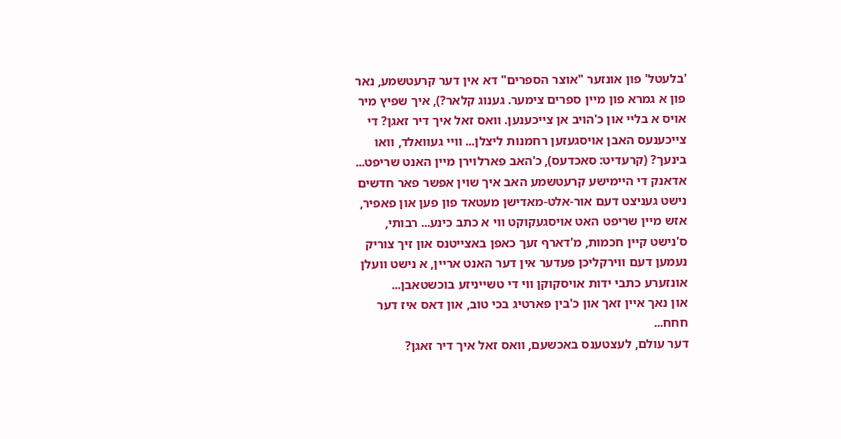'בלעטל' פון אונזער "אוצר הספרים" דא אין דער קרעטשמע, נאר פון א גמרא פון מיין ספרים צימער. גענוג קלאר?), איך שפיץ מיר אויס א בליי און כ'הויב אן צייכענען. וואס זאל איך דיר זאגן? די צייכענעס האבן אויסגעזען רחמנות ליצלן... וויי געוואלד, וואו בינעך? (קרעדיט: סאכדעס), כ'האב פארלוירן מיין האנט שריפט... אדאנק די היימישע קרעטשמע האב איך שוין אפשר פאר חדשים נישט געניצט דעם אור-אלט-מאדישן מעטאד פון פען און פאפיר, אזש מיין שריפט האט אויסגעקוקט ווי א כתב כינע... רבותי, ס'נישט קיין חכמות, מ'דארף זעך כאפן באצייטנס און זיך צוריק נעמען דעם ווירקליכן פעדער אין דער האנט אריין, א נישט וועלן אונזערע כתבי ידות אויסקוקן ווי די טשייניזע בוכשטאבן...
און נאך איין זאך און כ'בין פארטיג בכי טוב, און דאס איז דער חחח...
דער עולם, לעצטענס באכשעם, וואס זאל איך דיר זאגן?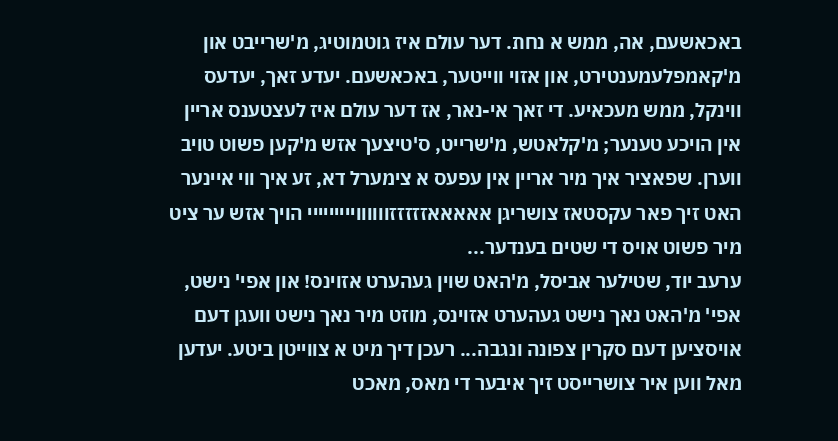באכאשעם, אה, ממש א נחת. דער עולם איז גוטמוטיג, מ'שרייבט און מ'קאמפלעמענטירט, און אזוי ווייטער, באכאשעם. יעדע זאך, יעדעס ווינקל, ממש מעכאיע. די זאך אי-נאר, אז דער עולם איז לעצטענס אריין אין הויכע טענער; מ'קלאטש, מ'שרייט, ס'טיצעך אזש מ'קען פשוט טויב ווערן. שפאציר איך מיר אריין אין עפעס א צימערל דא, זע איך ווי איינער האט זיך פאר עקסטאז צושריגן אאאאאזזזזזווווווייייייייי הויך אזש ער ציט מיר פשוט אויס די שטים בענדער...
ערעב יוד, שטילער אביסל, מ'האט שוין געהערט אזוינס! און אפי' נישט, אפי' מ'האט נאך נישט געהערט אזוינס, מוזט מיר נאך נישט וועגן דעם אויסציען דעם סקרין צפונה ונגבה... רעכן דיך מיט א צווייטן ביטע. יעדען מאל ווען איר צושרייסט זיך איבער די מאס, מאכט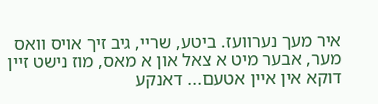איר מעך נערוועז. ביטע, שריי, גיב זיך אויס וואס מער, אבער מיט א צאל און א מאס, מוז נישט זיין דוקא אין איין אטעם... דאנקע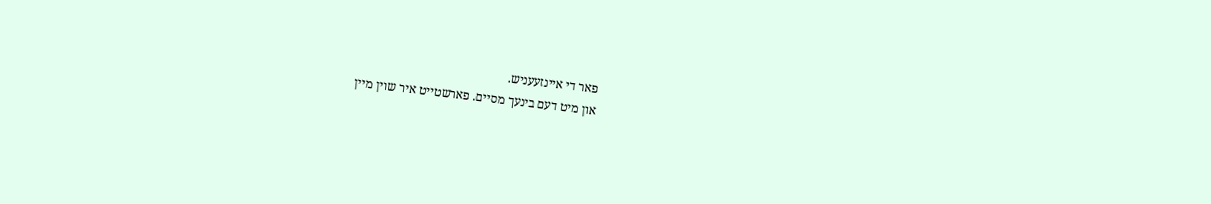פאר די איינזעעניש.
און מיט דעם בינעך מסיים. פארשטייט איר שוין מיין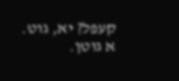קעפל? יא, גוט.
א גוטן.